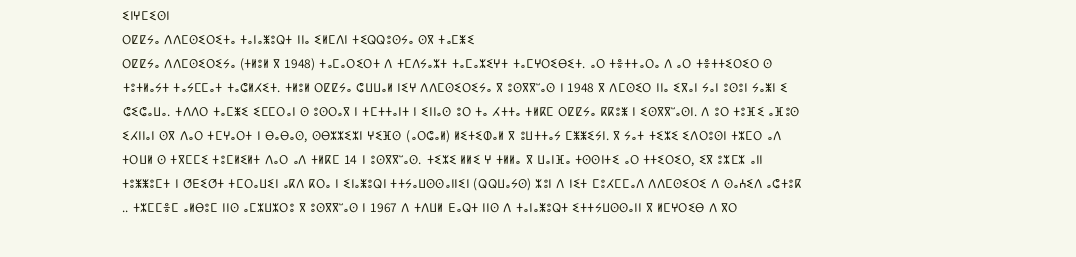ⵉⵏⵖⵎⵉⵙⵏ
ⵔⵇⵇⵢⴰ ⴷⴷⵎⵙⵉⵔⵉⵜⴰ ⵜⴰⵏⴰⵥⵓⵕⵜ ⵏⵏⴰ ⵉⵍⵎⴷⵏ ⵜⵉⵕⵕⵓⵙⵢⴰ ⵙⴳ ⵜⴰⵎⵥⵉ
ⵔⵇⵇⵢⴰ ⴷⴷⵎⵙⵉⵔⵉⵢⴰ (ⵜⵍⵓⵍ ⴳ 1948) ⵜⴰⵎⴰⵔⵉⵔⵜ ⴷ ⵜⵎⴷⵢⴰⵣⵜ ⵜⴰⵎⴰⵣⵉⵖⵜ ⵜⴰⵎⵖⵔⵉⴱⵉⵜ. ⴰⵔ ⵜⴻⵜⵜⴰⵔⴰ ⴷ ⴰⵔ ⵜⴻⵜⵜⵉⵔⵉⵔ ⵙ ⵜⵓⵜⵍⴰⵢⵜ ⵜⴰⵢⵎⵎⴰⵜ ⵜⴰⵛⵍⵃⵉⵜ. ⵜⵍⵓⵍ ⵔⵇⵇⵢⴰ ⵛⵡⵡⴰⵍ ⵏⵉⵖ ⴷⴷⵎⵙⵉⵔⵉⵢⴰ ⴳ ⵓⵙⴳⴳⵯⴰⵙ ⵏ 1948 ⴳ ⴷⵎⵙⵉⵔ ⵏⵏⴰ ⵉⴳⴰⵏ ⵢⴰⵏ ⵓⵙⵓⵏ ⵢⴰⵥⵏ ⵉ ⵛⵉⵛⴰⵡⴰ. ⵜⴷⴷⵔ ⵜⴰⵎⵥⵉ ⵉⵎⵎⵔⴰⵏ ⵙ ⵓⵙⵔⴰⴳ ⵏ ⵜⵎⵜⵜⴰⵏⵜ ⵏ ⵉⵏⵏⴰⵙ ⵓⵔ ⵜⴰ ⵃⵜⵜⴰ ⵜⵍⴽⵎ ⵔⵇⵇⵢⴰ ⴽⴽⵓⵥ ⵏ ⵉⵙⴳⴳⵯⴰⵙⵏ. ⴷ ⵓⵔ ⵜⵓⴼⵉ ⴰⴼⵓⵙ ⵉⵃⵏⵏⴰⵏ ⵙⴳ ⴷⴰⵔ ⵜⵎⵖⴰⵔⵜ ⵏ ⴱⴰⴱⴰⵙ, ⵙⴱⵣⵣⵉⵣⵏ ⵖⵉⴼⵙ (ⴰⵔⵛⴰⵍ) ⵍⵉⵜⵉⵀⴰⵍ ⴳ ⵓⵡⵜⵜⴰⵢ ⵎⵥⵥⵉⵢⵏ. ⴳ ⵢⴰⵜ ⵜⵉⵣⵉ ⵉⴷⵔⵓⵙⵏ ⵜⵣⵎⵔ ⴰⴷ ⵜⵔⵡⵍ ⵙ ⵜⴳⵎⵎⵉ ⵜⵓⵎⵍⵉⵍⵜ ⴷⴰⵔ ⴰⴷ ⵜⵍⴽⵎ 14 ⵏ ⵓⵙⴳⴳⵯⴰⵙ. ⵜⵉⵣⵉ ⵍⵍⵉ ⵖ ⵜⵍⵍⴰ ⴳ ⵡⴰⵏⴼⴰ ⵜⵙⵙⵏⵜⵉ ⴰⵔ ⵜⵜⵉⵔⵉⵔ, ⵉⴳ ⵓⵣⵎⵣ ⴰⵏⵏ ⵜⵓⵥⵥⵓⵎⵜ ⵏ ⵚⴹⵉⵚⵜ ⵜⵎⵔⴰⵡⵉⵏ ⴰⴽⴷ ⴽⵔⴰ ⵏ ⵉⵏⴰⵥⵓⵕⵏ ⵜⵜⵢⴰⵡⵙⵙⴰⵏⵏⵉⵏ (ⵕⵕⵡⴰⵢⵙ) ⵣⵓⵏ ⴷ ⵏⵉⵜ ⵎⵓⵃⵎⵎⴰⴷ ⴷⴷⵎⵙⵉⵔⵉ ⴷ ⵙⴰⵄⵉⴷ ⴰⵛⵜⵓⴽ .. ⵜⵣⵎⵎⴻⵎ ⴰⵍⴱⵓⵎ ⵏⵏⵙ ⴰⵎⵣⵡⵣⵔⵓ ⴳ ⵓⵙⴳⴳⵯⴰⵙ ⵏ 1967 ⴷ ⵜⴷⵡⵍ ⴹⴰⵕⵜ ⵏⵏⵙ ⴷ ⵜⴰⵏⴰⵥⵓⵕⵜ ⵉⵜⵜⵢⵡⵙⵙⴰⵏⵏ ⴳ ⵍⵎⵖⵔⵉⴱ ⴷ ⴳⵔ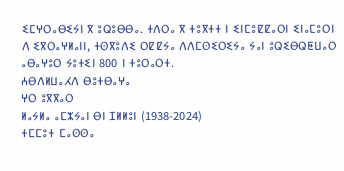ⵉⵎⵖⵔⴰⴱⵉⵢⵏ ⴳ ⵓⵕⵓⴱⴱⴰ. ⵜⴷⵔⴰ ⴳ ⵜⵓⴳⵜⵜ ⵏ ⵉⵏⵎⵓⵇⵇⴰⵔⵏ ⵉⵏⴰⵎⵓⵔⵏ ⴷ ⵉⴳⵔⴰⵖⵍⴰⵏⵏ, ⵜⵙⴳⵓⴷⵉ ⵔⵇⵇⵢⴰ ⴷⴷⵎⵙⵉⵔⵉⵢⴰ ⵢⴰⵏ ⵓⵕⵉⴱⵕⵟⵡⴰⵔ ⴰⴱⴰⵖⵓⵔ ⵢⵓⵜⵉⵏ 800 ⵏ ⵜⵓⵔⴰⵔⵜ.
ⵄⴱⴷⵍⵡⴰⵃⴷ ⴱⵓⵜⴱⴰⵖⴰ
ⵖⵔ ⵓⴳⴳⴰⵔ
ⵍⴰⵢⵍⴰ ⴰⵎⵣⵢⴰⵏ ⴱⵏ ⵊⵍⵍⵓⵏ (1938-2024)
ⵜⵎⵎⵓⵜ ⵎⴰⵙⵙⴰ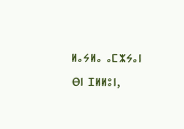ⵍⴰⵢⵍⴰ ⴰⵎⵣⵢⴰⵏ ⴱⵏ ⵊⵍⵍⵓⵏ,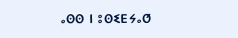ⴰⵙⵙ ⵏ ⵓⵙⵉⴹⵢⴰⵚ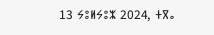13 ⵢⵓⵍⵢⵓⵣ 2024, ⵜⴳⴰ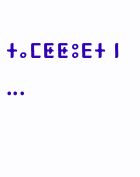ⵜⴰⵎⵟⵟⵓⴹⵜ ⵏ ...